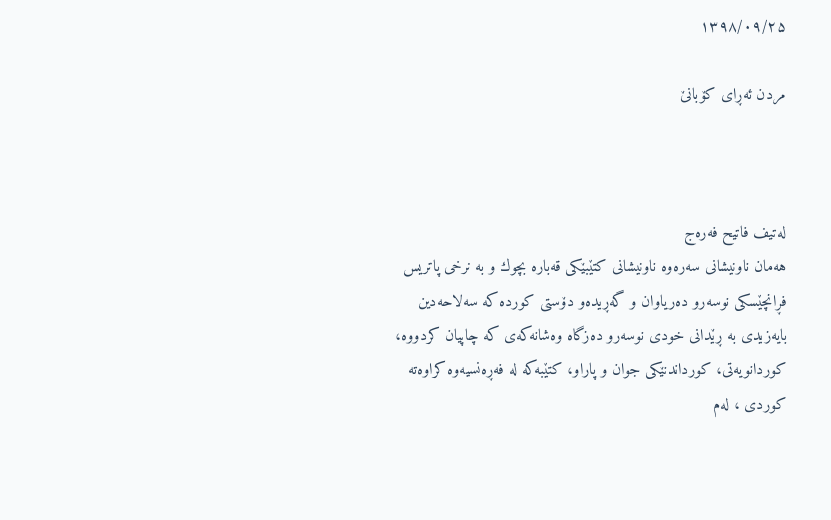۱۳۹۸/۰۹/۲۵

مردن ئەڕای کۆبانێ



لەتیف فاتیح فەرەج
هه‌مان ناونیشانی‌ سه‌ره‌وه‌ ناونیشانی‌ كتێبێكی‌ قه‌باره‌ بچوك و به‌ نرخی‌ پاتریس فڕانچێسكی‌ نوسه‌رو ده‌ریاوان و گه‌ڕیده‌و دۆستی‌ كورده‌ كه‌ سه‌لاحه‌دین بایه‌زیدی‌ به‌ ڕێدانی‌ خودی‌ نوسه‌رو ده‌زگاه‌ وه‌شانه‌كه‌ی‌ كه‌ چاپیان كردووه‌، كوردانویه‌تی‌، كورداندنێكی‌ جوان و پاراو، كتێبه‌كه‌ له‌ فه‌ڕه‌نسیه‌وه‌ كراوه‌ته‌ كوردی‌ ، له‌م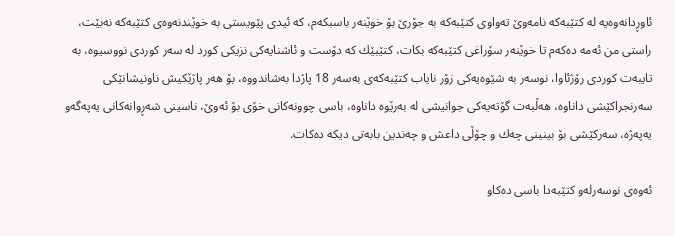ئاوڕدانه‌وه‌یه‌ له‌ كتێبه‌كه‌ نامه‌وێ‌ ته‌واوی‌ كتێبه‌كه‌ به‌ جۆرێ‌ بۆ خوێنه‌ر باسبكه‌م، كه‌ ئیدی‌ پێویستی‌ به‌ خوێندنه‌وه‌ی‌ كتێبه‌كه‌ نه‌بێت، راستی‌ من ئه‌مه‌ ده‌كه‌م تا خوێنه‌ر سۆراغی‌ كتێبه‌كه‌ بكات، كتێبێك كه‌ دۆست و ئاشنایه‌كی‌ نزیكی‌ كورد له‌ سه‌ر كوردی‌ نووسیوه‌، به‌ تایبه‌ت كوردی‌ رۆژئاوا، نوسه‌ر به‌ شێوه‌یه‌كی‌ زۆر نایاب كتێبه‌كه‌ی‌ به‌سه‌ر 18 پاژدا به‌شاندووه‌، بۆ هه‌ر پاژێكیش ناونیشانێكی‌ سه‌رنجراكێشی‌ داناوه‌، هه‌ڵبه‌ت گۆته‌یه‌كی‌ جوانیشی‌ له‌ به‌رێوه‌ داناوه‌، باسی‌ چوونه‌كانی‌ خۆی‌ بۆ ئه‌وێ‌، ناسینی‌ شه‌ڕوانه‌كانی‌ یه‌په‌گه‌و یه‌په‌ژه‌، سه‌ركێشی‌ بۆ بینینی‌ چه‌ك و چۆڵی‌ داعش و چه‌ندین بابه‌تی‌ دیكه‌ ده‌كات.

ئه‌وه‌ی‌ نوسه‌رله‌و كتێبه‌دا باسی‌ ده‌كاو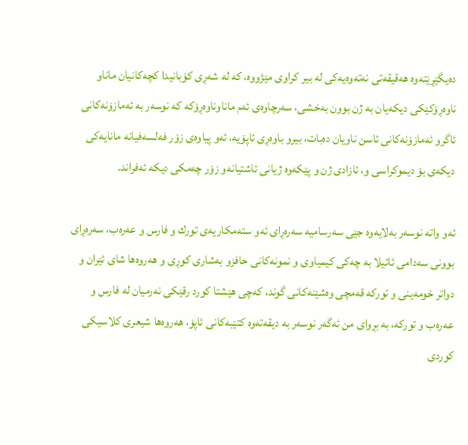ده‌یگێڕێته‌وه‌ هه‌قیقه‌تی‌ نه‌ته‌وه‌یه‌كی‌ له‌ بیر كراوی‌ مێژووه‌، كه‌ له‌ شه‌ڕی‌ كۆبانیدا كچه‌كانیان ماناو ناوه‌ڕۆكێكی‌ دیكه‌یان به‌ ژن بوون به‌خشی‌، سه‌رچاوه‌ی‌ ئه‌م ماناوناوه‌ڕۆكه‌ كه‌ نوسه‌ر به‌ ئه‌مازۆنه‌كانی‌ ئاگرو ئه‌مازۆنه‌كانی‌ ئاسن ناویان ده‌بات، بیرو باوه‌ڕی‌ ئاپۆیه‌، ئه‌و پیاوه‌ی‌ زۆر فه‌لسه‌فیانه‌ مانایه‌كی‌ دیكه‌ی‌ بۆ دیموكراسی‌ و، ئازادی‌ ژن و پێكه‌وه‌ ژیانی‌ ئاشتیانه‌و زۆر چه‌مكی‌ دیكه‌ ئه‌فراند.

ئه‌و واته‌ نوسه‌ر به‌لایه‌وه‌ جێی‌ سه‌رسامیه‌ سه‌ره‌ڕای‌ ئه‌و سته‌مكاریه‌ی‌ تورك و فارس و عه‌ره‌ب، سه‌ره‌ڕای‌ بوونی‌ سه‌دامی‌ ئاتیلا به‌ چه‌كی‌ كیمیاوی‌ و نمونه‌كانی‌ حافزو به‌شاری‌ كوڕی‌ و هه‌روه‌ها شای‌ ئێران و دواتر خومه‌ینی‌ و توركه‌ قه‌مچی‌ وه‌شێنه‌كانی‌ گوند، كه‌چی‌ هێشتا كورد رقێكی‌ نه‌رمیان له‌ فارس و عه‌ره‌ب و توركه‌، به‌ بڕوای‌ من ئه‌گه‌ر نوسه‌ر به‌ دیقه‌ته‌وه‌ كتێبه‌كانی‌ ئاپۆ، هه‌روه‌ها شیعری‌ كلاسیكی‌ كوردی‌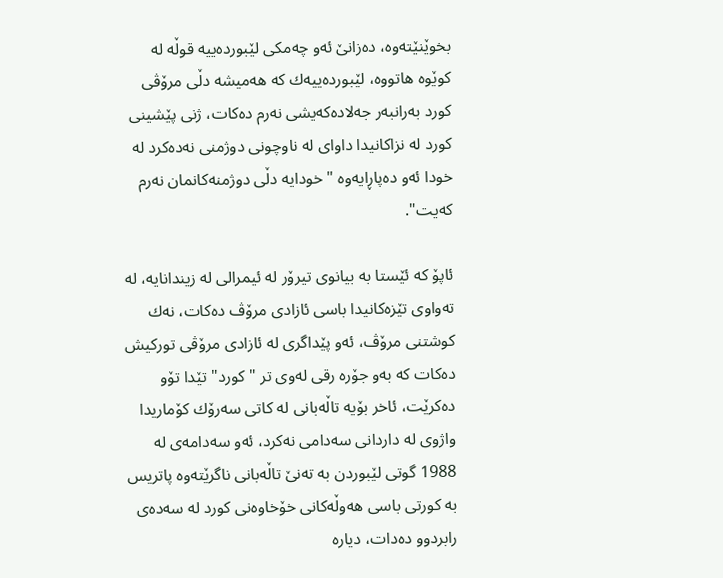بخوێنێته‌وه‌، ده‌زانێ‌ ئه‌و چه‌مكی‌ لێبورده‌ییه‌ قوڵه‌ له‌ كوێوه‌ هاتووه‌، لێبورده‌ییه‌ك كه‌ هه‌میشه‌ دڵی‌ مرۆڤی‌ كورد به‌رانبه‌ر جه‌لاده‌كه‌یشی‌ نه‌رم ده‌كات، ژنی‌ پێشینی‌ كورد له‌ نزاكانیدا داوای‌ له‌ ناوچونی‌ دوژمنی‌ نه‌ده‌كرد له‌ خودا ئه‌و ده‌پاڕایه‌وه‌ "خودایه‌ دڵی‌ دوژمنه‌كانمان نه‌رم كه‌یت".

ئاپۆ كه‌ ئێستا به‌ بیانوی‌ تیرۆر له‌ ئیمرالی‌ له‌ زیندانایه‌، له‌ ته‌واوی‌ تێزه‌كانیدا باسی‌ ئازادی‌ مرۆڤ ده‌كات، نه‌ك كوشتنی‌ مرۆڤ، ئه‌و پێداگری‌ له‌ ئازادی‌ مرۆڤی‌ توركیش ده‌كات كه‌ به‌و جۆره‌ رقی‌ له‌وی‌ تر "كورد" تێدا تۆو ده‌كرێت، ئاخر بۆیه‌ تاڵه‌بانی‌ له‌ كاتی‌ سه‌رۆك كۆماریدا واژوی‌ له‌ داردانی‌ سه‌دامی‌ نه‌كرد، ئه‌و سه‌دامه‌ی‌ له‌ 1988 گوتی‌ لێبوردن به‌ ته‌نێ‌ تاڵه‌بانی‌ ناگرێته‌وه‌ پاتریس به‌ كورتی‌ باسی‌ هه‌وڵه‌كانی‌ خۆخاوه‌نی‌ كورد له‌ سه‌ده‌ی‌ رابردوو ده‌دات، دیاره‌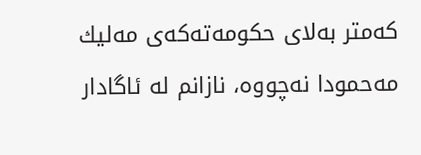كه‌متر به‌لای‌ حكومه‌ته‌كه‌ی‌ مه‌لیك مه‌حمودا نه‌چووه‌، نازانم له‌ ئاگادار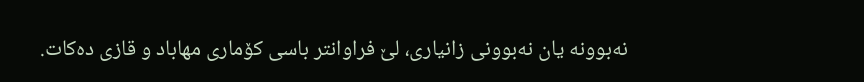نه‌بوونه‌ یان نه‌بوونی‌ زانیاری‌، لێ‌ فراوانتر باسی‌ كۆماری‌ مهاباد و قازی‌ ده‌كات.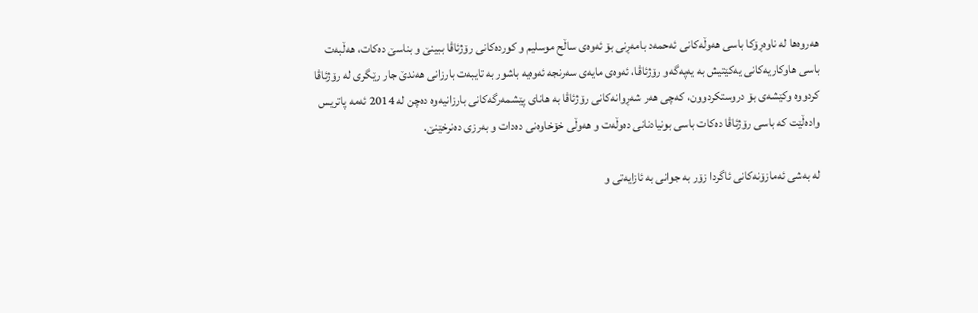هه‌روه‌ها له‌ ناوه‌ڕۆكا باسی‌ هه‌وڵه‌كانی‌ ئه‌حمه‌د بامه‌ڕنی‌ بۆ ئه‌وه‌ی‌ ساڵح موسلیم و كورده‌كانی‌ رۆژئاڤا ببینێ‌ و بناسێ‌ ده‌كات، هه‌ڵبه‌ت باسی‌ هاوكاریه‌كانی‌ یه‌كێتیش به‌ یه‌په‌گه‌و رۆژئاڤا، ئه‌وه‌ی‌ مایه‌ی‌ سه‌رنجه‌ ئه‌وه‌یه‌ باشور به‌ تایبه‌ت بارزانی‌ هه‌ندێ‌ جار رێگری‌ له‌ رۆژئاڤا كردووه‌ وكێشه‌ی‌ بۆ دروستكردوون، كه‌چی‌ هه‌ر شه‌ڕوانه‌كانی‌ رۆژئاڤا به‌ هانای‌ پێشمه‌رگه‌كانی‌ بارزانیه‌وه‌ ده‌چن له‌ 2014 ئه‌مه‌ پاتریس واده‌ڵێت كه‌ باسی‌ رۆژئاڤا ده‌كات باسی‌ بونیادنانی‌ ده‌وڵه‌ت و هه‌وڵی‌ خۆخاوه‌نی‌ ده‌دات و به‌رزی‌ ده‌نرخێنێ‌.

له‌ به‌شی‌ ئه‌مازۆنه‌كانی‌ ئاگردا زۆر به‌ جوانی‌ به‌ ئازایه‌تی‌ و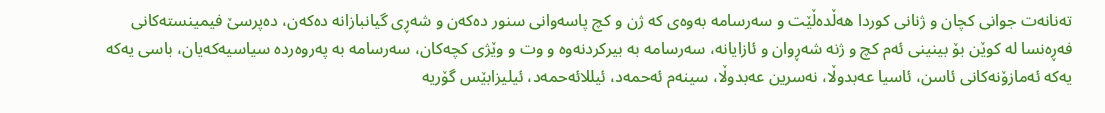ته‌نانه‌ت جوانی‌ كچان و ژنانی‌ كوردا هه‌ڵده‌ڵێت و سه‌رسامه‌ به‌وه‌ی‌ كه‌ ژن و كچ پاسه‌وانی‌ سنور ده‌كه‌ن و شه‌ڕی‌ گیانبازانه‌ ده‌كه‌ن، ده‌پرسێ‌ فیمینسته‌كانی‌ فه‌ڕه‌نسا له‌ كوێن بۆ بینینی‌ ئه‌م كچ و ژنه‌ شه‌ڕوان و ئازایانه‌، سه‌رسامه‌ به‌ بیركردنه‌وه‌ و وت و وێژی‌ كچه‌كان، سه‌رسامه‌ به‌ په‌روه‌رده‌ سیاسیه‌كه‌یان، باسی‌ یه‌كه‌ یه‌كه‌ ئه‌مازۆنه‌كانی‌ ئاسن، ئاسیا عه‌بدوڵا، نه‌سرین عه‌بدوڵا، سینه‌م ئه‌حمه‌د، ئیللائه‌حمه‌د، ئیلیزابێس گۆریه‌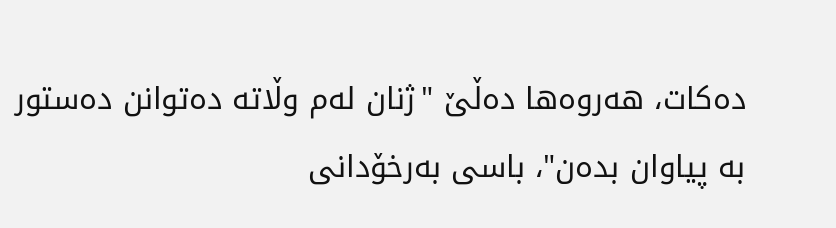ده‌كات، هه‌روه‌ها ده‌ڵێ‌ "ژنان له‌م وڵاته‌ ده‌توانن ده‌ستور به‌ پیاوان بده‌ن"، باسی‌ به‌رخۆدانی‌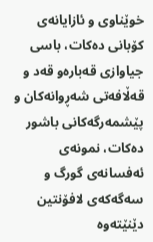خوێناوی‌ و ئازایانه‌ی‌ كۆبانی‌ ده‌كات، باسی‌ جیاوازی‌ قه‌باره‌و قه‌د و قه‌ڵافه‌تی‌ شه‌ڕوانه‌كان و پێشمه‌رگه‌كانی‌ باشور ده‌كات، نمونه‌ی‌ ئه‌فسانه‌ی‌ گورگ و سه‌گه‌كه‌ی‌ لافۆنتین دێنێته‌وه‌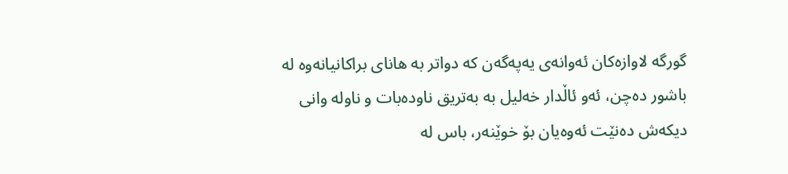گورگه‌ لاوازه‌كان ئه‌وانه‌ی‌ یه‌په‌گه‌ن كه‌ دواتر به‌ هانای‌ براكانیانه‌وه‌ له‌ باشور ده‌چن، ئه‌و ئاڵدار خه‌لیل به‌ به‌تریق ناوده‌بات و ناوله‌ وانی‌ دیكه‌ش ده‌نێت ئه‌وه‌یان بۆ خوێنه‌ر، باس له‌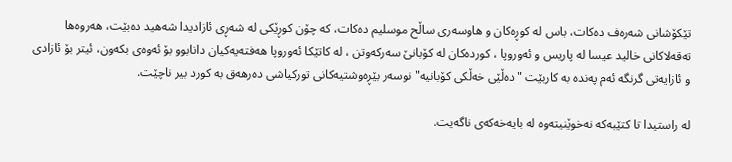تێكۆشانی‌ شه‌ره‌ف ده‌كات، باس له‌ كوڕه‌كان و هاوسه‌ری‌ ساڵح موسلیم ده‌كات، كه‌ چۆن كوڕێكی‌ له‌ شه‌ڕی‌ ئازادیدا شه‌هید ده‌بێت، هه‌روه‌ها ته‌قه‌لاكانی‌ خالید عیسا له‌ پاریس و ئه‌وروپا ، كورده‌كان له‌ كۆبانێ‌ سه‌ركه‌وتن ، له‌ كاتێكا ئه‌وروپا هه‌فته‌یه‌كیان دانابوو بۆ ئه‌وه‌ی‌ بكه‌ون، ئیتر بۆ ئازادی‌ و ئازایه‌تی‌ گرنگه‌ ئه‌م په‌نده‌ به‌ كاربێت "ده‌ڵێی‌ خه‌ڵكی‌ كۆبانیه‌" نوسه‌ر بێڕه‌وشتیه‌كانی‌ توركیاشی‌ ده‌رهه‌ق به‌ كورد بیر ناچێت.

له‌ راستیدا تا كتێبه‌كه‌ نه‌خوێنیته‌وه‌ له‌ بایه‌خه‌كه‌ی‌ ناگه‌یت.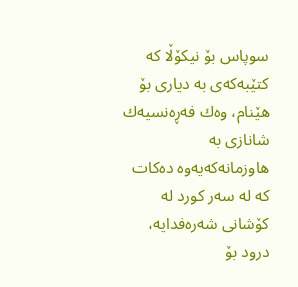سوپاس بۆ نیكۆڵا كه‌ كتێبه‌كه‌ی‌ به‌ دیاری‌ بۆ هێنام، وه‌ك فه‌ڕه‌نسیه‌ك شانازی‌ به‌ هاوزمانه‌كه‌یه‌وه‌ ده‌كات كه‌ له‌ سه‌ر كورد له‌ كۆشانی‌ شه‌ره‌فدایه‌، درود بۆ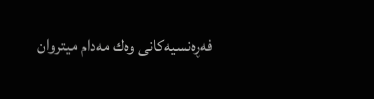فه‌ڕه‌نسیه‌كانی‌ وه‌ك مه‌دام میتروان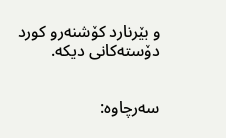و بێرنارد كۆشنه‌رو كورد دۆسته‌كانی‌ دیكه‌.


سەرچاوە: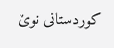کوردستانی نوێ